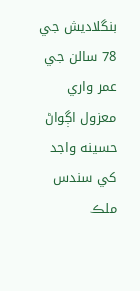بنگلاديش جي 78 سالن جي عمر واري معزول اڳواڻ حسينه واجد کي سندس ملڪ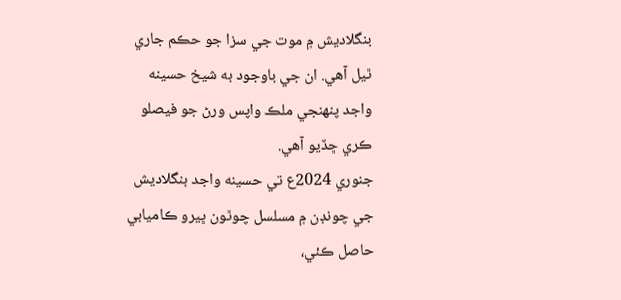بنگلاديش ۾ موت جي سزا جو حڪم جاري ٿيل آهي. ان جي باوجود به شيخ حسينه واجد پنهنجي ملڪ واپس ورڻ جو فيصلو ڪري ڇڏيو آهي.
جنوري 2024ع تي حسينه واجد بنگلاديش جي چونڊن ۾ مسلسل چوٿون ڀيرو ڪاميابي حاصل ڪئي،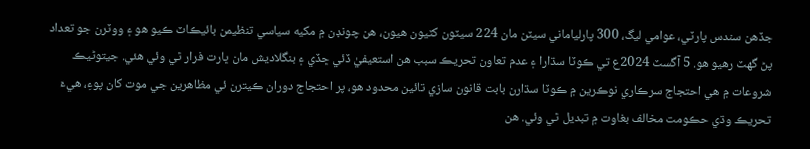جڏهن سندس پارٽي، عوامي ليگ، 300 پارلياماني سيٽن مان 224 سيٽون کٽيون هيون، هن چونڊن ۾ مکيه سياسي تنظيمن بائيڪاٽ ڪيو هو ۽ ووٽرن جو تعداد پڻ گهٽ رهيو هو. 5 آگسٽ 2024ع تي ڪوٽا سڌارا ۽ عدم تعاون تحريڪ سبب هن استعيفيٰ ڏئي ڇڏي ۽ بنگلاديش مان ڀارت فرار ٿي وئي هئي. جيتوڻيڪ شروعات ۾ هي احتجاج سرڪاري نوڪرين ۾ ڪوٽا سڌارن بابت قانون سازي تائين محدود هو، پر احتجاج دوران ڪيترن ئي مظاهرين جي موت کان پوءِ، هيءَ تحريڪ وڌي حڪومت مخالف بغاوت ۾ تبديل ٿي وئي. هن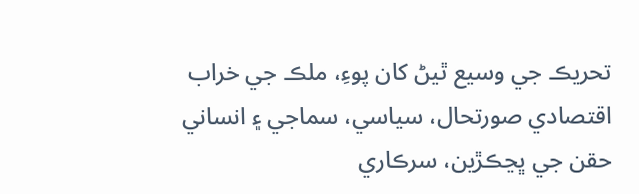تحريڪ جي وسيع ٿيڻ کان پوءِ، ملڪ جي خراب اقتصادي صورتحال، سياسي، سماجي ۽ انساني حقن جي ڀڃڪڙين، سرڪاري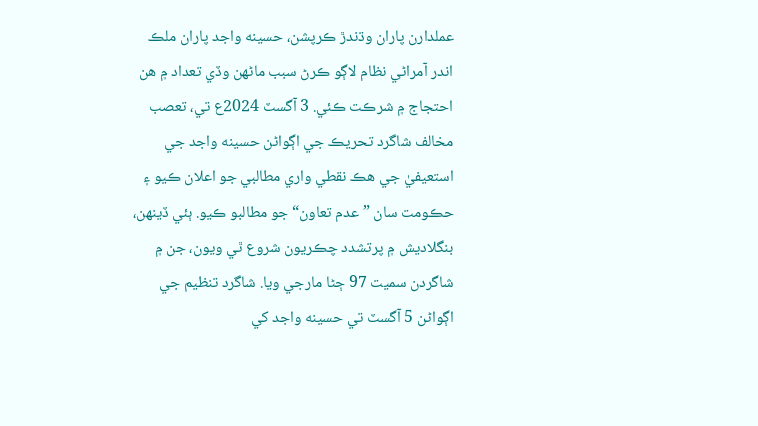عملدارن پاران وڌندڙ ڪرپشن، حسينه واجد پاران ملڪ اندر آمراڻي نظام لاڳو ڪرڻ سبب ماڻهن وڏي تعداد ۾ هن احتجاج ۾ شرڪت ڪئي. 3 آگسٽ 2024ع تي، تعصب مخالف شاگرد تحريڪ جي اڳواڻن حسينه واجد جي استعيفيٰ جي هڪ نقطي واري مطالبي جو اعلان ڪيو ۽ حڪومت سان ”عدم تعاون“ جو مطالبو ڪيو. ٻئي ڏينهن، بنگلاديش ۾ پرتشدد چڪريون شروع ٿي ويون، جن ۾ شاگردن سميت 97 ڄڻا مارجي ويا. شاگرد تنظيم جي اڳواڻن 5 آگسٽ تي حسينه واجد کي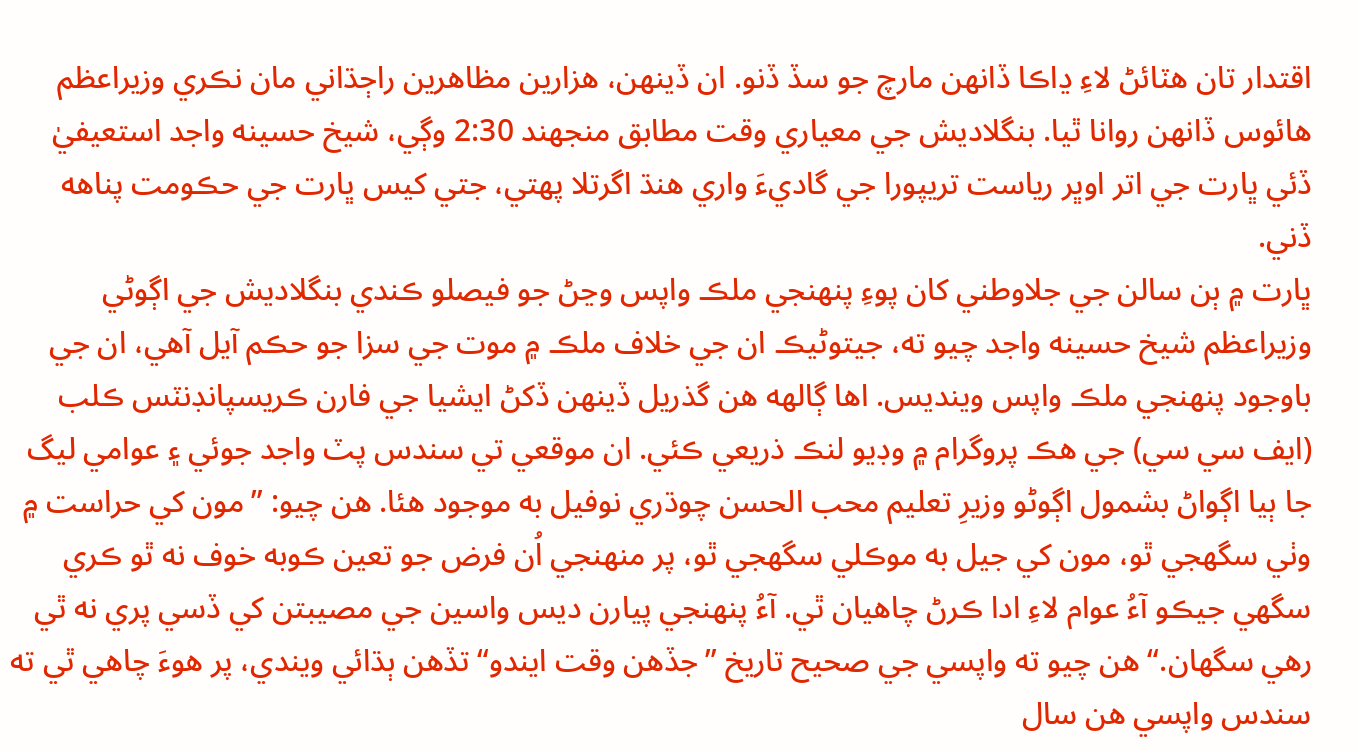اقتدار تان هٽائڻ لاءِ ڍاڪا ڏانهن مارچ جو سڏ ڏنو. ان ڏينهن، هزارين مظاهرين راڄڌاني مان نڪري وزيراعظم هائوس ڏانهن روانا ٿيا. بنگلاديش جي معياري وقت مطابق منجهند 2:30 وڳي، شيخ حسينه واجد استعيفيٰ ڏئي ڀارت جي اتر اوڀر رياست تريپورا جي گاديءَ واري هنڌ اگرتلا پهتي، جتي کيس ڀارت جي حڪومت پناهه ڏني.
ڀارت ۾ ٻن سالن جي جلاوطني کان پوءِ پنهنجي ملڪ واپس وڃڻ جو فيصلو ڪندي بنگلاديش جي اڳوڻي وزيراعظم شيخ حسينه واجد چيو ته، جيتوڻيڪ ان جي خلاف ملڪ ۾ موت جي سزا جو حڪم آيل آهي، ان جي باوجود پنهنجي ملڪ واپس وينديس. اها ڳالهه هن گذريل ڏينهن ڏکڻ ايشيا جي فارن ڪريسپانڊنٽس ڪلب (ايف سي سي) جي هڪ پروگرام ۾ وڊيو لنڪ ذريعي ڪئي. ان موقعي تي سندس پٽ واجد جوئي ۽ عوامي ليگ جا ٻيا اڳواڻ بشمول اڳوڻو وزيرِ تعليم محب الحسن چوڌري نوفيل به موجود هئا. هن چيو: ”مون کي حراست ۾ وٺي سگهجي ٿو، مون کي جيل به موڪلي سگهجي ٿو، پر منهنجي اُن فرض جو تعين ڪوبه خوف نه ٿو ڪري سگهي جيڪو آءُ عوام لاءِ ادا ڪرڻ چاهيان ٿي. آءُ پنهنجي پيارن ديس واسين جي مصيبتن کي ڏسي پري نه ٿي رهي سگهان.“ هن چيو ته واپسي جي صحيح تاريخ ”جڏهن وقت ايندو“ تڏهن ٻڌائي ويندي، پر هوءَ چاهي ٿي ته سندس واپسي هن سال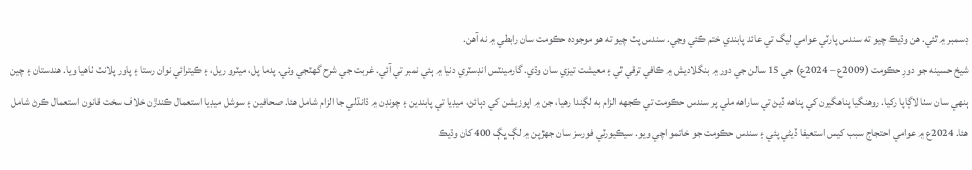ڊسمبر ۾ ٿئي. هن وڌيڪ چيو ته سندس پارٽي عوامي ليگ تي عائد پابندي ختم ڪئي وڃي. سندس پٽ چيو ته هو موجوده حڪومت سان رابطي ۾ نه آهن.
شيخ حسينه جو دورِ حڪومت (2009ع – 2024ع) جي 15 سالن جي دور ۾ بنگلاديش ۾ ڪافي ترقي ٿي ۽ معيشت تيزي سان وڌي. گارمينٽس انڊسٽري دنيا ۾ ٻئي نمبر تي آئي. غربت جي شرح گهٽجي وئي. پدما پل، ميٽرو ريل، ۽ ڪيترائي نوان رستا ۽ پاور پلانٽ ٺاهيا ويا. هندستان ۽ چين ٻنهي سان سٺا لاڳاپا رکيا. روهنگيا پناهگيرن کي پناهه ڏيڻ تي ساراهه ملي پر سندس حڪومت تي ڪجهه الزام به لڳندا رهيا، جن ۾ اپوزيشن کي دٻائڻ، ميڊيا تي پابندين ۽ چونڊن ۾ ڌانڌلي جا الزام شامل هئا. صحافين ۽ سوشل ميڊيا استعمال ڪندڙن خلاف سخت قانون استعمال ڪرڻ شامل هئا. 2024ع ۾ عوامي احتجاج سبب کيس استعيفا ڏيڻي پئي ۽ سندس حڪومت جو خاتمو اچي ويو. سيڪيورٽي فورسز سان جهڙپن ۾ لڳ ڀڳ 400 کان وڌيڪ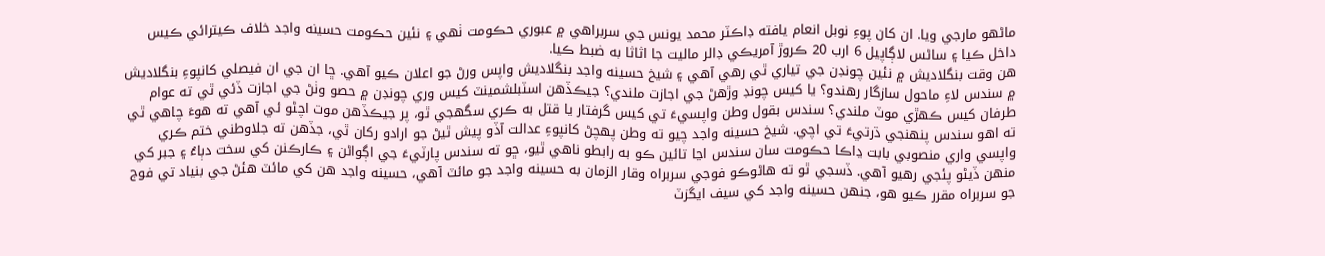ماڻهو مارجي ويا. ان کان پوءِ نوبل انعام يافته ڊاڪٽر محمد يونس جي سربراهي ۾ عبوري حڪومت ٺهي ۽ نئين حڪومت حسينه واجد خلاف ڪيترائي ڪيس داخل ڪيا ۽ ساڻس لاڳاپيل 6 ارب 20 ڪروڙ آمريڪي ڊالر ماليت جا اثاثا به ضبط ڪيا.
هن وقت بنگلاديش ۾ نئين چونڊن جي تياري ٿي رهي آهي ۽ شيخ حسينه واجد بنگلاديش واپس ورڻ جو اعلان ڪيو آهي. ڇا ان جي ان فيصلي کانپوءِ بنگلاديش ۾ سندس لاءِ ماحول سازگار رهندو؟ يا کيس چونڊ وڙهڻ جي اجازت ملندي؟ جيڪڏهن اسٽبلشمينٽ کيس وري چونڊن ۾ حصو وٺڻ جي اجازت ڏئي ٿي ته عوام طرفان کيس ڪهڙي موٽ ملندي؟ سندس بقول وطن واپسيءَ تي کيس گرفتار يا قتل به ڪري سگهجي ٿو، پر جيڪڏهن موت اچڻو ئي آهي ته هوءَ چاهي ٿي ته اهو سندس پنهنجي ڌرتيءَ تي اچي. شيخ حسينه واجد چيو ته وطن پهچڻ کانپوءِ عدالت آڏو پيش ٿيڻ جو ارادو رکان ٿي، جڏهن ته جلاوطني ختم ڪري واپسي واري منصوبي بابت ڍاڪا حڪومت سان سندس اڃا تائين ڪو به رابطو ناهي ٿيو، ڇو ته سندس پارٽيءَ جي اڳواڻن ۽ ڪارڪنن کي سخت دٻاءُ ۽ جبر کي منهن ڏيڻو پئجي رهيو آهي. ڏسجي ٿو ته هاڻوڪو فوجي سربراه وقار الزمان به حسينه واجد جو مائٽ آهي، حسينه واجد هن کي مائٽ هئڻ جي بنياد تي فوج جو سربراه مقرر ڪيو هو، جنهن حسينه واجد کي سيف ايگزٽ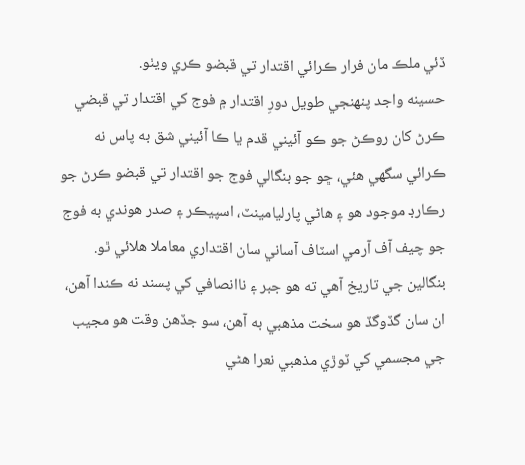ڏئي ملڪ مان فرار ڪرائي اقتدار تي قبضو ڪري ويٺو.
حسينه واجد پنهنجي طويل دورِ اقتدار ۾ فوج کي اقتدار تي قبضي ڪرڻ کان روڪڻ جو ڪو آئيني قدم يا ڪا آئيني شق به پاس نه ڪرائي سگهي هئي، ڇو جو بنگالي فوج جو اقتدار تي قبضو ڪرڻ جو رڪارڊ موجود هو ۽ هاڻي پارليامينٽ، اسپيڪر ۽ صدر هوندي به فوج جو چيف آف آرمي اسٽاف آساني سان اقتداري معاملا هلائي ٿو. بنگالين جي تاريخ آهي ته هو جبر ۽ ناانصافي کي پسند نه ڪندا آهن، ان سان گڏوگڏ هو سخت مذهبي به آهن، سو جڏهن وقت هو مجيب جي مجسمي کي ٽوڙي مذهبي نعرا هڻي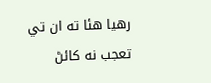رهيا هئا ته ان تي تعجب نه کائڻ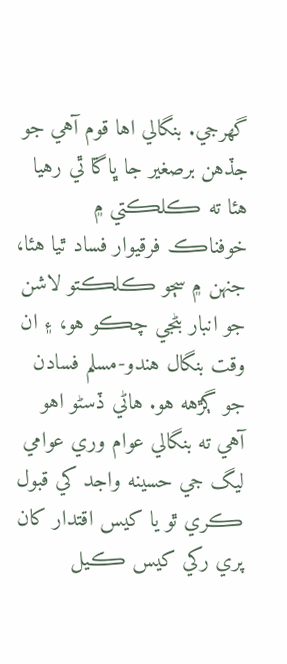گهرجي. بنگالي اها قوم آهي جو جڏهن برصغير جا ڀاڱا ٿي رهيا هئا ته ڪلڪتي ۾ خوفناڪ فرقيوار فساد ٿيا هئا، جنهن ۾ سڄو ڪلڪتو لاشن جو انبار بڻجي چڪو هو، ۽ ان وقت بنگال هندو-مسلم فسادن جو ڳڙهه هو. هاڻي ڏسڻو اهو آهي ته بنگالي عوام وري عوامي ليگ جي حسينه واجد کي قبول ڪري ٿو يا کيس اقتدار کان پري رکي کيس ڪيل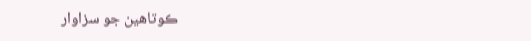ڪوتاهين جو سزاوار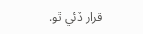قرار ڏئي ٿو.